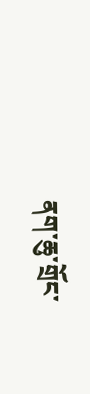ནག་ཆུ་གྲོང་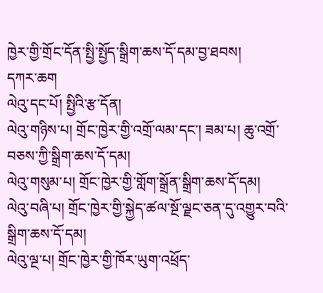ཁྱེར་གྱི་གྲོང་དོན་སྤྱི་སྤྱོད་སྒྲིག་ཆས་དོ་དམ་བྱ་ཐབས།
དཀར་ཆག
ལེའུ་དང་པོ། སྤྱིའི་རྩ་དོན།
ལེའུ་གཉིས་པ། གྲོང་ཁྱེར་གྱི་འགྲོ་ལམ་དང་། ཟམ་པ། ཆུ་འགྲོ་བཅས་ཀྱི་སྒྲིག་ཆས་དོ་དམ།
ལེའུ་གསུམ་པ། གྲོང་ཁྱེར་གྱི་གློག་སྒྲོན་སྒྲིག་ཆས་དོ་དམ།
ལེའུ་བཞི་པ། གྲོང་ཁྱེར་གྱི་སྐྱེད་ཚལ་སྔོ་ལྗང་ཅན་དུ་འགྱུར་བའི་སྒྲིག་ཆས་དོ་དམ།
ལེའུ་ལྔ་པ། གྲོང་ཁྱེར་གྱི་ཁོར་ཡུག་འཕྲོད་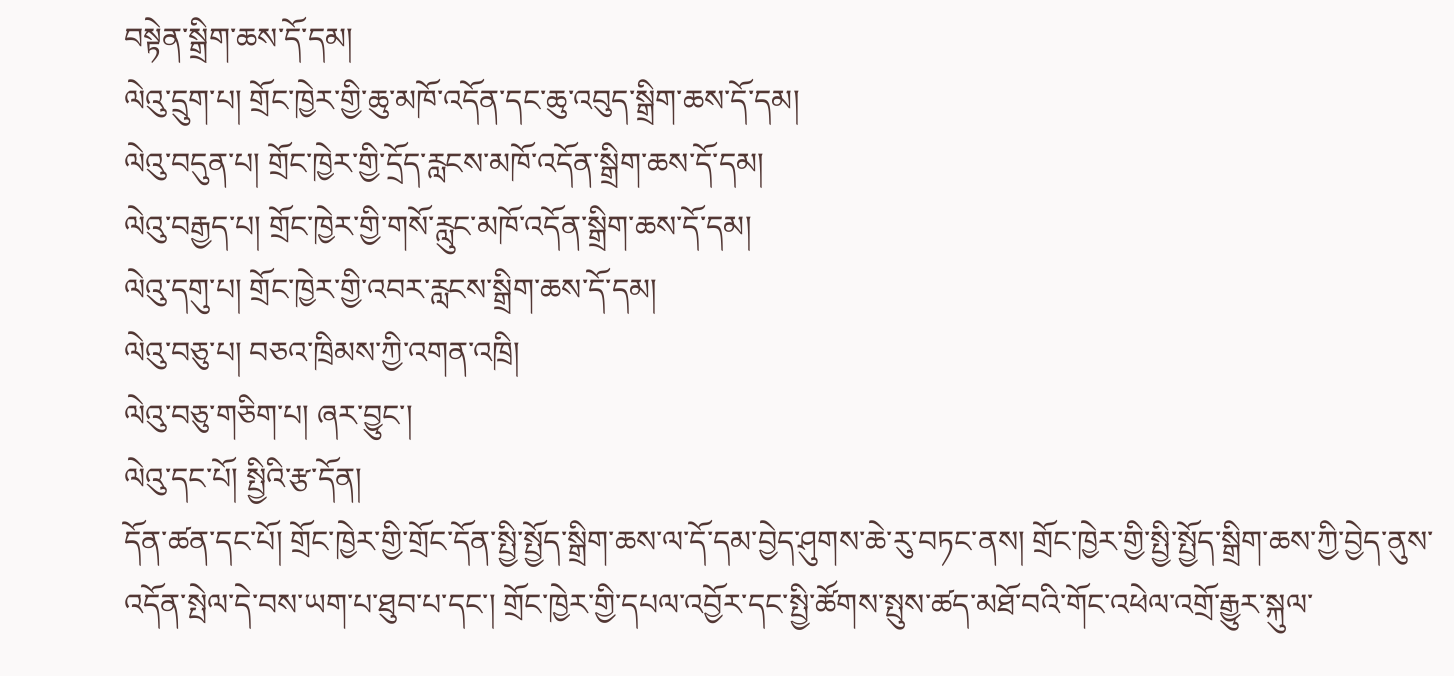བསྟེན་སྒྲིག་ཆས་དོ་དམ།
ལེའུ་དྲུག་པ། གྲོང་ཁྱེར་གྱི་ཆུ་མཁོ་འདོན་དང་ཆུ་འབུད་སྒྲིག་ཆས་དོ་དམ།
ལེའུ་བདུན་པ། གྲོང་ཁྱེར་གྱི་དྲོད་རླངས་མཁོ་འདོན་སྒྲིག་ཆས་དོ་དམ།
ལེའུ་བརྒྱད་པ། གྲོང་ཁྱེར་གྱི་གསོ་རླུང་མཁོ་འདོན་སྒྲིག་ཆས་དོ་དམ།
ལེའུ་དགུ་པ། གྲོང་ཁྱེར་གྱི་འབར་རླངས་སྒྲིག་ཆས་དོ་དམ།
ལེའུ་བཅུ་པ། བཅའ་ཁྲིམས་ཀྱི་འགན་འཁྲི།
ལེའུ་བཅུ་གཅིག་པ། ཞར་བྱུང་།
ལེའུ་དང་པོ། སྤྱིའི་རྩ་དོན།
དོན་ཚན་དང་པོ། གྲོང་ཁྱེར་གྱི་གྲོང་དོན་སྤྱི་སྤྱོད་སྒྲིག་ཆས་ལ་དོ་དམ་བྱེད་ཤུགས་ཆེ་རུ་བཏང་ནས། གྲོང་ཁྱེར་གྱི་སྤྱི་སྤྱོད་སྒྲིག་ཆས་ཀྱི་བྱེད་ནུས་འདོན་སྤེལ་དེ་བས་ཡག་པ་ཐུབ་པ་དང་། གྲོང་ཁྱེར་གྱི་དཔལ་འབྱོར་དང་སྤྱི་ཚོགས་སྤུས་ཚད་མཐོ་བའི་གོང་འཕེལ་འགྲོ་རྒྱུར་སྐུལ་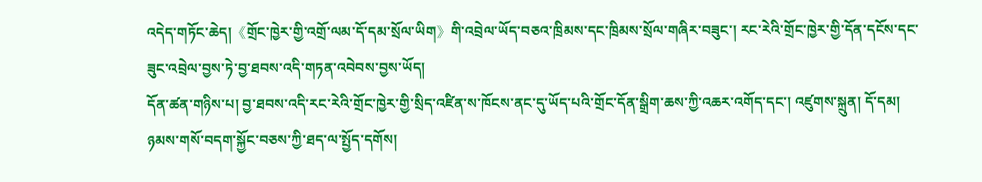འདེད་གཏོང་ཆེད།《གྲོང་ཁྱེར་གྱི་འགྲོ་ལམ་དོ་དམ་སྲོལ་ཡིག》གི་འབྲེལ་ཡོད་བཅའ་ཁྲིམས་དང་ཁྲིམས་སྲོལ་གཞིར་བཟུང་། རང་རེའི་གྲོང་ཁྱེར་གྱི་དོན་དངོས་དང་ཟུང་འབྲེལ་བྱས་ཏེ་བྱ་ཐབས་འདི་གཏན་འབེབས་བྱས་ཡོད།
དོན་ཚན་གཉིས་པ། བྱ་ཐབས་འདི་རང་རེའི་གྲོང་ཁྱེར་གྱི་སྲིད་འཛིན་ས་ཁོངས་ནང་དུ་ཡོད་པའི་གྲོང་དོན་སྒྲིག་ཆས་ཀྱི་འཆར་འགོད་དང་། འཛུགས་སྐྲུན། དོ་དམ། ཉམས་གསོ་བདག་སྐྱོང་བཅས་ཀྱི་ཐད་ལ་སྤྱོད་དགོས།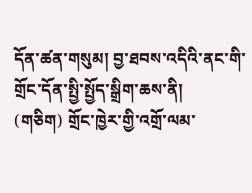དོན་ཚན་གསུམ། བྱ་ཐབས་འདིའི་ནང་གི་གྲོང་དོན་སྤྱི་སྤྱོད་སྒྲིག་ཆས་ནི།
(གཅིག) གྲོང་ཁྱེར་གྱི་འགྲོ་ལམ་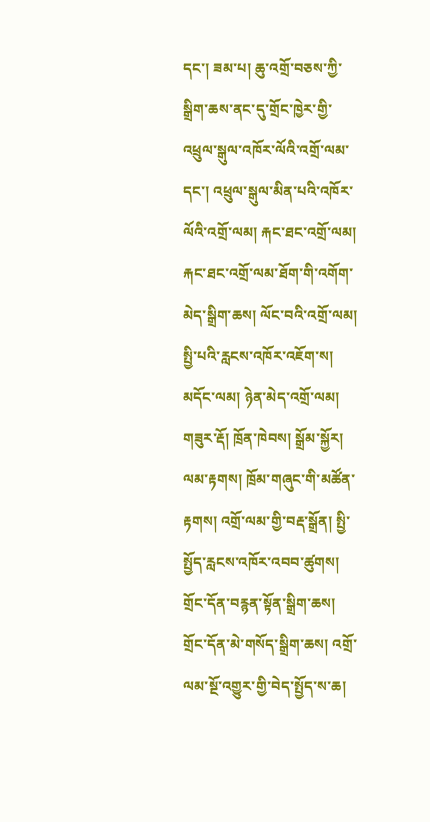དང་། ཟམ་པ། ཆུ་འགྲོ་བཅས་ཀྱི་སྒྲིག་ཆས་ནང་དུ་གྲོང་ཁྱེར་གྱི་འཕྲུལ་སྒུལ་འཁོར་ལོའི་འགྲོ་ལམ་དང་། འཕྲུལ་སྒུལ་མིན་པའི་འཁོར་ལོའི་འགྲོ་ལམ། རྐང་ཐང་འགྲོ་ལམ། རྐང་ཐང་འགྲོ་ལམ་ཐོག་གི་འགོག་མེད་སྒྲིག་ཆས། ལོང་བའི་འགྲོ་ལམ། སྤྱི་པའི་རླངས་འཁོར་འཇོག་ས། མདོང་ལམ། ཉེན་མེད་འགྲོ་ལམ། གཟུར་རྡོ། ཁྲོན་ཁེབས། སྒྲོམ་སྐྱོར། ལམ་རྟགས། ཁྲོམ་གཞུང་གི་མཚོན་རྟགས། འགྲོ་ལམ་གྱི་བརྡ་སྒྲོན། སྤྱི་སྤྱོད་རླངས་འཁོར་འབབ་ཚུགས། གྲོང་དོན་བརྙན་སྟོན་སྒྲིག་ཆས། གྲོང་དོན་མེ་གསོད་སྒྲིག་ཆས། འགྲོ་ལམ་སྔོ་འགྱུར་གྱི་བེད་སྤྱོད་ས་ཆ།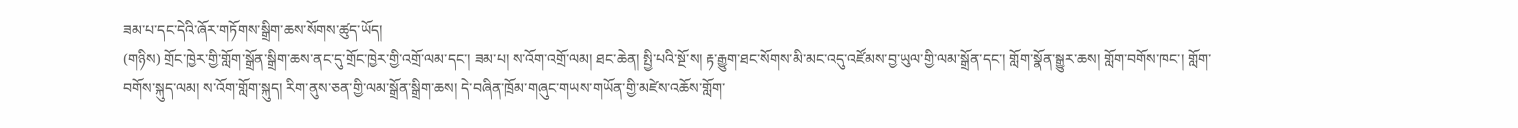ཟམ་པ་དང་དེའི་ཞོར་གཏོགས་སྒྲིག་ཆས་སོགས་ཚུད་ཡོད།
(གཉིས) གྲོང་ཁྱེར་གྱི་གློག་སྒྲོན་སྒྲིག་ཆས་ནང་དུ་གྲོང་ཁྱེར་གྱི་འགྲོ་ལམ་དང་། ཟམ་པ། ས་འོག་འགྲོ་ལམ། ཐང་ཆེན། སྤྱི་པའི་སྔོ་ས། རྟ་རྒྱུག་ཐང་སོགས་མི་མང་འདུ་འཛོམས་བྱ་ཡུལ་གྱི་ལམ་སྒྲོན་དང་། གློག་སྣོན་སྒྱུར་ཆས། གློག་བགོས་ཁང་། གློག་བགོས་སྐུད་ལམ། ས་འོག་གློག་སྐུད། རིག་ནུས་ཅན་གྱི་ལམ་སྒྲོན་སྒྲིག་ཆས། དེ་བཞིན་ཁྲོམ་གཞུང་གཡས་གཡོན་གྱི་མཛེས་འཆོས་གློག་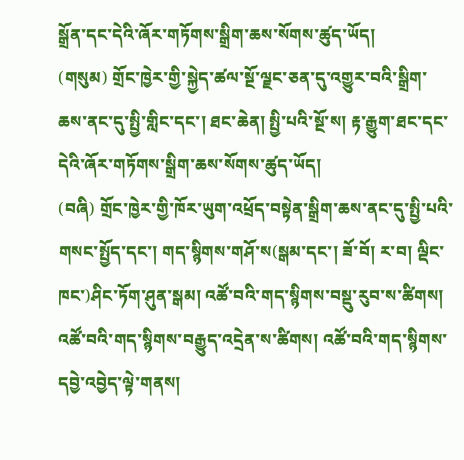སྒྲོན་དང་དེའི་ཞོར་གཏོགས་སྒྲིག་ཆས་སོགས་ཚུད་ཡོད།
(གསུམ) གྲོང་ཁྱེར་གྱི་སྐྱེད་ཚལ་སྔོ་ལྗང་ཅན་དུ་འགྱུར་བའི་སྒྲིག་ཆས་ནང་དུ་སྤྱི་གླིང་དང་། ཐང་ཆེན། སྤྱི་པའི་སྔོ་ས། རྟ་རྒྱུག་ཐང་དང་དེའི་ཞོར་གཏོགས་སྒྲིག་ཆས་སོགས་ཚུད་ཡོད།
(བཞི) གྲོང་ཁྱེར་གྱི་ཁོར་ཡུག་འཕྲོད་བསྟེན་སྒྲིག་ཆས་ནང་དུ་སྤྱི་པའི་གསང་སྤྱོད་དང་། གད་སྙིགས་གཤོ་ས(སྒམ་དང་། ཟོ་བོ། ར་བ། ལྡིང་ཁང་)ཤིང་ཏོག་ཤུན་སྒམ། འཚོ་བའི་གད་སྙིགས་བསྡུ་རུབ་ས་ཚིགས། འཚོ་བའི་གད་སྙིགས་བརྒྱུད་འདྲེན་ས་ཚིགས། འཚོ་བའི་གད་སྙིགས་དབྱེ་འབྱེད་ལྟེ་གནས།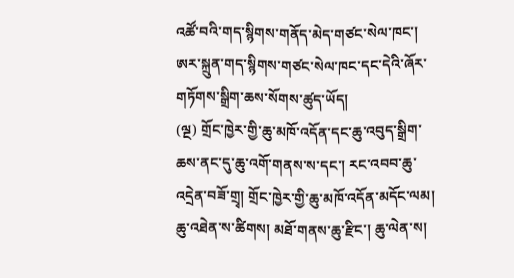འཚོ་བའི་གད་སྙིགས་གནོད་མེད་གཙང་སེལ་ཁང་། ཨར་སྐྲུན་གད་སྙིགས་གཙང་སེལ་ཁང་དང་དེའི་ཞོར་གཏོགས་སྒྲིག་ཆས་སོགས་ཚུད་ཡོད།
(ལྔ) གྲོང་ཁྱེར་གྱི་ཆུ་མཁོ་འདོན་དང་ཆུ་འབུད་སྒྲིག་ཆས་ནང་དུ་ཆུ་འགོ་གནས་ས་དང་། རང་འབབ་ཆུ་འདྲེན་བཟོ་གྲྭ། གྲོང་ཁྱེར་གྱི་ཆུ་མཁོ་འདོན་མདོང་ལམ། ཆུ་འཐེན་ས་ཚིགས། མཐོ་གནས་ཆུ་རྫིང་། ཆུ་ལེན་ས།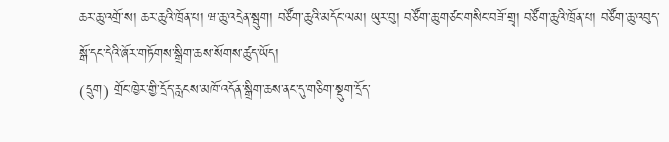ཆར་ཆུ་འགྲོ་ས། ཆར་ཆུའི་ཁྲོན་པ། ཝ་ཆུ་འདྲེན་སྦུག། བཙོག་ཆུའི་མདོང་ལམ། ཡུར་བུ། བཙོག་ཆུ་གཙང་གསིང་བཟོ་གྲྭ། བཙོག་ཆུའི་ཁྲོན་པ། བཙོག་ཆུ་འབུད་སྒོ་དང་དེའི་ཞོར་གཏོགས་སྒྲིག་ཆས་སོགས་ཚུད་ཡོད།
(དྲུག) གྲོང་ཁྱེར་གྱི་དྲོད་རླངས་མཁོ་འདོན་སྒྲིག་ཆས་ནང་དུ་གཅིག་སྡུག་དྲོད་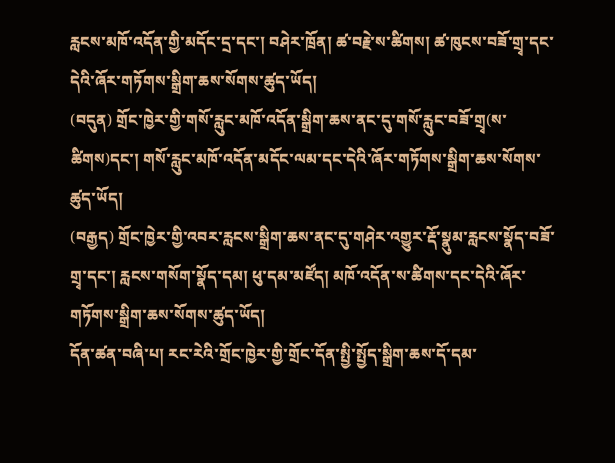རླངས་མཁོ་འདོན་གྱི་མདོང་དྲ་དང་། བཤེར་ཁྲོན། ཚ་བརྗེ་ས་ཚིགས། ཚ་ཁུངས་བཟོ་གྲྭ་དང་དེའི་ཞོར་གཏོགས་སྒྲིག་ཆས་སོགས་ཚུད་ཡོད།
(བདུན) གྲོང་ཁྱེར་གྱི་གསོ་རླུང་མཁོ་འདོན་སྒྲིག་ཆས་ནང་དུ་གསོ་རླུང་བཟོ་གྲྭ(ས་ཚིགས)དང་། གསོ་རླུང་མཁོ་འདོན་མདོང་ལམ་དང་དེའི་ཞོར་གཏོགས་སྒྲིག་ཆས་སོགས་ཚུད་ཡོད།
(བརྒྱད) གྲོང་ཁྱེར་གྱི་འབར་རླངས་སྒྲིག་ཆས་ནང་དུ་གཤེར་འགྱུར་རྡོ་སྣུམ་རླངས་སྣོད་བཟོ་གྲྭ་དང་། རླངས་གསོག་སྣོད་དམ། ཕུ་དམ་མཛོད། མཁོ་འདོན་ས་ཚིགས་དང་དེའི་ཞོར་གཏོགས་སྒྲིག་ཆས་སོགས་ཚུད་ཡོད།
དོན་ཚན་བཞི་པ། རང་རེའི་གྲོང་ཁྱེར་གྱི་གྲོང་དོན་སྤྱི་སྤྱོད་སྒྲིག་ཆས་དོ་དམ་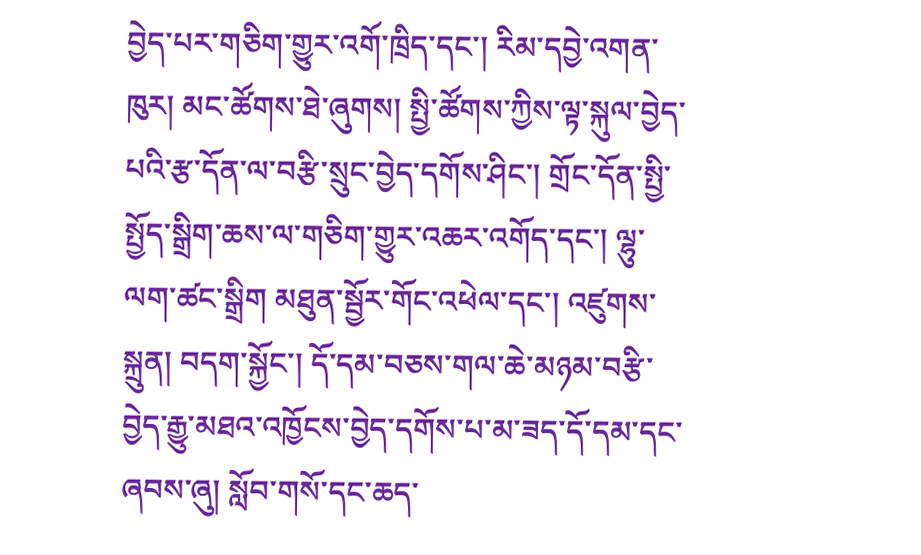བྱེད་པར་གཅིག་གྱུར་འགོ་ཁྲིད་དང་། རིམ་དབྱེ་འགན་ཁུར། མང་ཚོགས་ཐེ་ཞུགས། སྤྱི་ཚོགས་ཀྱིས་ལྟ་སྐུལ་བྱེད་པའི་རྩ་དོན་ལ་བརྩི་སྲུང་བྱེད་དགོས་ཤིང་། གྲོང་དོན་སྤྱི་སྤྱོད་སྒྲིག་ཆས་ལ་གཅིག་གྱུར་འཆར་འགོད་དང་། ལྷུ་ལག་ཚང་སྒྲིག མཐུན་སྦྱོར་གོང་འཕེལ་དང་། འཛུགས་སྐྲུན། བདག་སྐྱོང་། དོ་དམ་བཅས་གལ་ཆེ་མཉམ་བརྩི་བྱེད་རྒྱུ་མཐའ་འཁྱོངས་བྱེད་དགོས་པ་མ་ཟད་དོ་དམ་དང་ཞབས་ཞུ། སློབ་གསོ་དང་ཆད་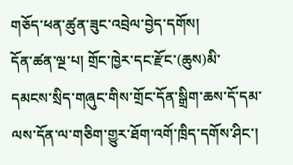གཅོད་ཕན་ཚུན་ཟུང་འབྲེལ་བྱེད་དགོས།
དོན་ཚན་ལྔ་པ། གྲོང་ཁྱེར་དང་རྫོང་(ཆུས)མི་དམངས་སྲིད་གཞུང་གིས་གྲོང་དོན་སྒྲིག་ཆས་དོ་དམ་ལས་དོན་ལ་གཅིག་གྱུར་ཐོག་འགོ་ཁྲིད་དགོས་ཤིང་།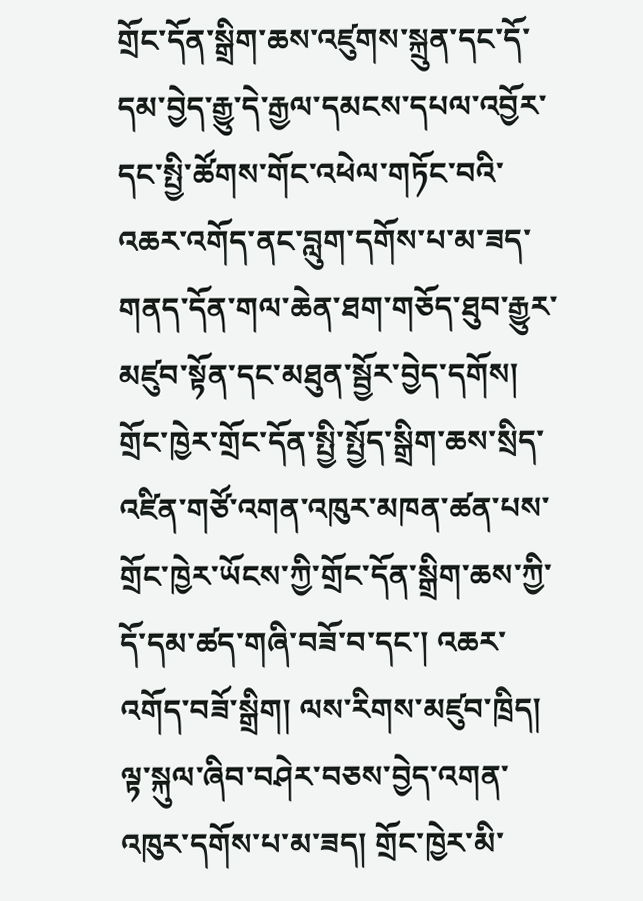གྲོང་དོན་སྒྲིག་ཆས་འཛུགས་སྐྲུན་དང་དོ་དམ་བྱེད་རྒྱུ་དེ་རྒྱལ་དམངས་དཔལ་འབྱོར་དང་སྤྱི་ཚོགས་གོང་འཕེལ་གཏོང་བའི་འཆར་འགོད་ནང་བླུག་དགོས་པ་མ་ཟད་གནད་དོན་གལ་ཆེན་ཐག་གཅོད་ཐུབ་རྒྱུར་མཛུབ་སྟོན་དང་མཐུན་སྦྱོར་བྱེད་དགོས།
གྲོང་ཁྱེར་གྲོང་དོན་སྤྱི་སྤྱོད་སྒྲིག་ཆས་སྲིད་འཛིན་གཙོ་འགན་འཁུར་མཁན་ཚན་པས་གྲོང་ཁྱེར་ཡོངས་ཀྱི་གྲོང་དོན་སྒྲིག་ཆས་ཀྱི་དོ་དམ་ཚད་གཞི་བཟོ་བ་དང་། འཆར་འགོད་བཟོ་སྒྲིག། ལས་རིགས་མཛུབ་ཁྲིད། ལྟ་སྐུལ་ཞིབ་བཤེར་བཅས་བྱེད་འགན་འཁུར་དགོས་པ་མ་ཟད། གྲོང་ཁྱེར་མི་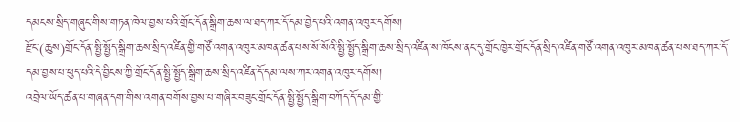དམངས་སྲིད་གཞུང་གིས་གཏན་ཁེལ་བྱས་པའི་གྲོང་དོན་སྒྲིག་ཆས་ལ་ཐད་ཀར་དོ་དམ་བྱེད་པའི་འགན་འཁུར་དགོས།
རྫོང་(ཆུས)གྲོང་དོན་སྤྱི་སྤྱོད་སྒྲིག་ཆས་སྲིད་འཛིན་གྱི་གཙོ་འགན་འཁུར་མཁན་ཚན་པས་སོ་སོའི་སྤྱི་སྤྱོད་སྒྲིག་ཆས་སྲིད་འཛིན་ས་ཁོངས་ནང་དུ་གྲོང་ཁྱེར་གྲོང་དོན་སྲིད་འཛིན་གཙོ་འགན་འཁུར་མཁན་ཚན་པས་ཐད་ཀར་དོ་དམ་བྱས་པ་ཕུད་པའི་དེ་བྱིངས་ཀྱི་གྲོང་དོན་སྤྱི་སྤྱོད་སྒྲིག་ཆས་སྲིད་འཛིན་དོ་དམ་ལས་ཀར་འགན་འཁུར་དགོས།
འབྲེལ་ཡོད་ཚན་པ་གཞན་དག་གིས་འགན་བགོས་བྱས་པ་གཞིར་བཟུང་གྲོང་དོན་སྤྱི་སྤྱོད་སྒྲིག་བཀོད་དོ་དམ་གྱི་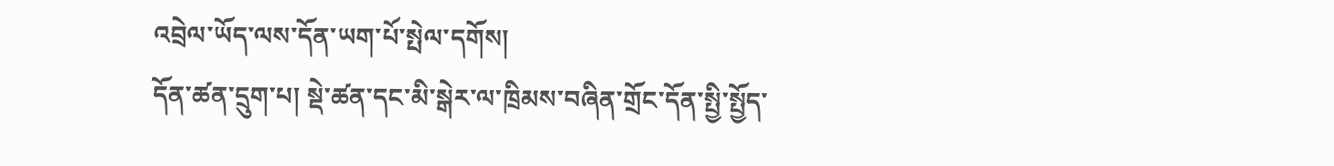འབྲེལ་ཡོད་ལས་དོན་ཡག་པོ་སྤེལ་དགོས།
དོན་ཚན་དྲུག་པ། སྡེ་ཚན་དང་མི་སྒེར་ལ་ཁྲིམས་བཞིན་གྲོང་དོན་སྤྱི་སྤྱོད་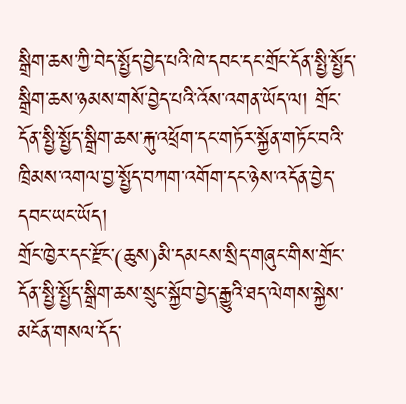སྒྲིག་ཆས་ཀྱི་བེད་སྤྱོད་བྱེད་པའི་ཁེ་དབང་དང་གྲོང་དོན་སྤྱི་སྤྱོད་སྒྲིག་ཆས་ཉམས་གསོ་བྱེད་པའི་འོས་འགན་ཡོད་ལ། གྲོང་དོན་སྤྱི་སྤྱོད་སྒྲིག་ཆས་རྐུ་འཕྲོག་དང་གཏོར་སྐྱོན་གཏོང་བའི་ཁྲིམས་འགལ་བྱ་སྤྱོད་བཀག་འགོག་དང་ཉེས་འདོན་བྱེད་དབང་ཡང་ཡོད།
གྲོང་ཁྱེར་དང་རྫོང་(ཆུས)མི་དམངས་སྲིད་གཞུང་གིས་གྲོང་དོན་སྤྱི་སྤྱོད་སྒྲིག་ཆས་སྲུང་སྐྱོབ་བྱེད་རྒྱུའི་ཐད་ལེགས་སྐྱེས་མངོན་གསལ་དོད་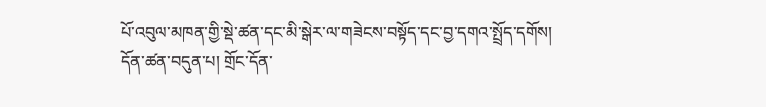པོ་འབུལ་མཁན་གྱི་སྡེ་ཚན་དང་མི་སྒེར་ལ་གཟེངས་བསྟོད་དང་བྱ་དགའ་སྤྲོད་དགོས།
དོན་ཚན་བདུན་པ། གྲོང་དོན་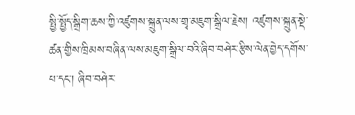སྤྱི་སྤྱོད་སྒྲིག་ཆས་ཀྱི་འཛུགས་སྐྲུན་ལས་གྲྭ་མཇུག་སྒྲིལ་རྗེས། འཛུགས་སྐྲུན་སྡེ་ཚན་གྱིས་ཁྲིམས་བཞིན་ལས་མཇུག་སྒྲིལ་བའི་ཞིབ་བཤེར་རྩིས་ལེན་བྱེད་དགོས་པ་དང་། ཞིབ་བཤེར་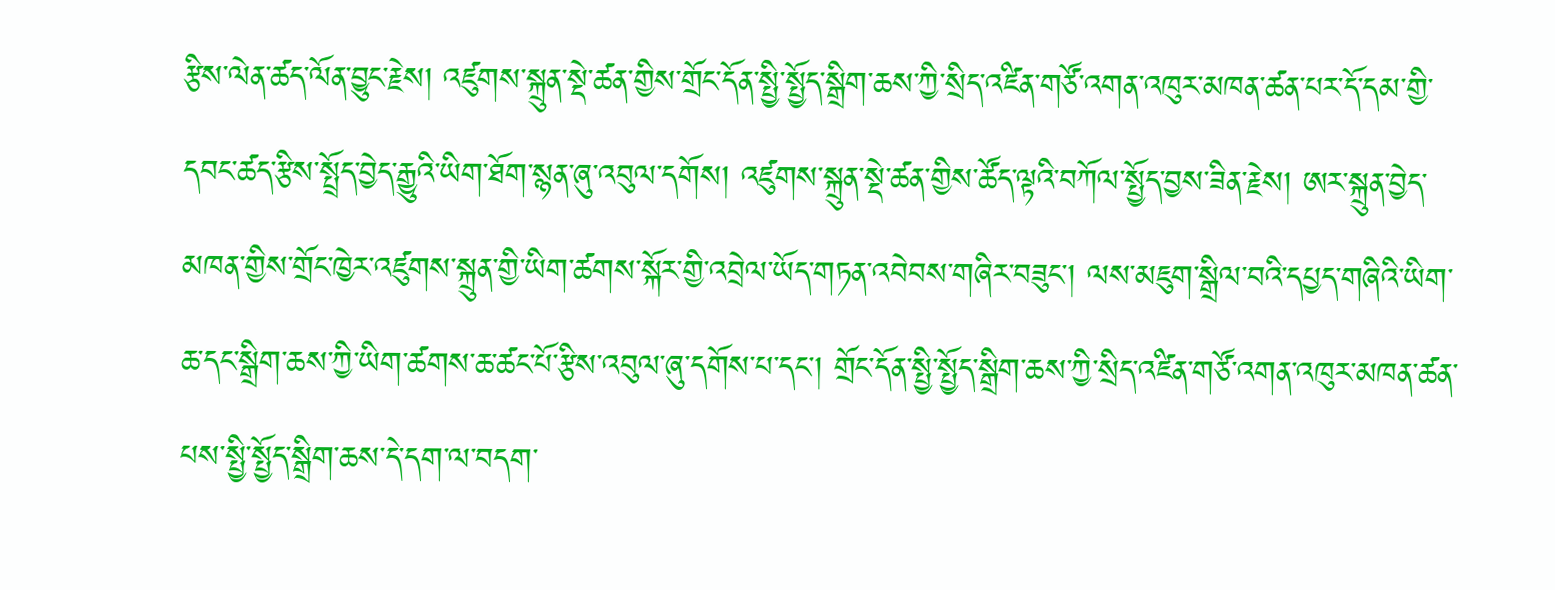རྩིས་ལེན་ཚད་ལོན་བྱུང་རྗེས། འཛུགས་སྐྲུན་སྡེ་ཚན་གྱིས་གྲོང་དོན་སྤྱི་སྤྱོད་སྒྲིག་ཆས་ཀྱི་སྲིད་འཛིན་གཙོ་འགན་འཁུར་མཁན་ཚན་པར་དོ་དམ་གྱི་དབང་ཚད་རྩིས་སྤྲོད་བྱེད་རྒྱུའི་ཡིག་ཐོག་སྙན་ཞུ་འབུལ་དགོས། འཛུགས་སྐྲུན་སྡེ་ཚན་གྱིས་ཚོད་ལྟའི་བཀོལ་སྤྱོད་བྱས་ཟིན་རྗེས། ཨར་སྐྲུན་བྱེད་མཁན་གྱིས་གྲོང་ཁྱེར་འཛུགས་སྐྲུན་གྱི་ཡིག་ཚགས་སྐོར་གྱི་འབྲེལ་ཡོད་གཏན་འབེབས་གཞིར་བཟུང་། ལས་མཇུག་སྒྲིལ་བའི་དཔྱད་གཞིའི་ཡིག་ཆ་དང་སྒྲིག་ཆས་ཀྱི་ཡིག་ཚགས་ཆ་ཚང་པོ་རྩིས་འབུལ་ཞུ་དགོས་པ་དང་། གྲོང་དོན་སྤྱི་སྤྱོད་སྒྲིག་ཆས་ཀྱི་སྲིད་འཛིན་གཙོ་འགན་འཁུར་མཁན་ཚན་པས་སྤྱི་སྤྱོད་སྒྲིག་ཆས་དེ་དག་ལ་བདག་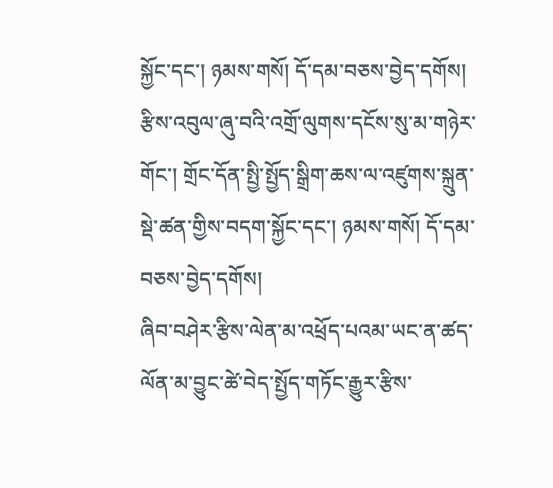སྐྱོང་དང་། ཉམས་གསོ། དོ་དམ་བཅས་བྱེད་དགོས། རྩིས་འབུལ་ཞུ་བའི་འགྲོ་ལུགས་དངོས་སུ་མ་གཉེར་གོང་། གྲོང་དོན་སྤྱི་སྤྱོད་སྒྲིག་ཆས་ལ་འཛུགས་སྐྲུན་སྡེ་ཚན་གྱིས་བདག་སྐྱོང་དང་། ཉམས་གསོ། དོ་དམ་བཅས་བྱེད་དགོས།
ཞིབ་བཤེར་རྩིས་ལེན་མ་འཕྲོད་པའམ་ཡང་ན་ཚད་ལོན་མ་བྱུང་ཚེ་བེད་སྤྱོད་གཏོང་རྒྱུར་རྩིས་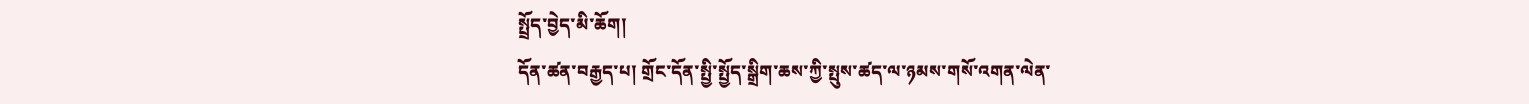སྤྲོད་བྱེད་མི་ཆོག།
དོན་ཚན་བརྒྱད་པ། གྲོང་དོན་སྤྱི་སྤྱོད་སྒྲིག་ཆས་ཀྱི་སྤུས་ཚད་ལ་ཉམས་གསོ་འགན་ལེན་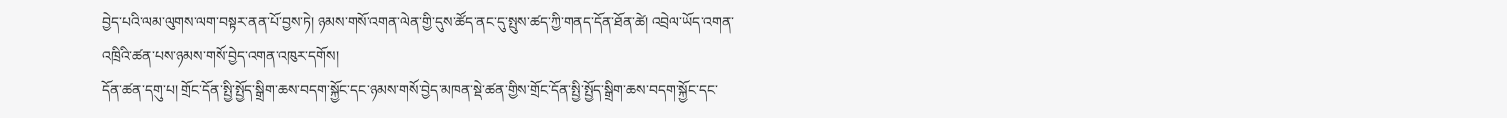བྱེད་པའི་ལམ་ལུགས་ལག་བསྟར་ནན་པོ་བྱས་ཏེ། ཉམས་གསོ་འགན་ལེན་གྱི་དུས་ཚོད་ནང་དུ་སྤུས་ཚད་ཀྱི་གནད་དོན་ཐོན་ཚེ། འབྲེལ་ཡོད་འགན་འཁྲིའི་ཚན་པས་ཉམས་གསོ་བྱེད་འགན་འཁུར་དགོས།
དོན་ཚན་དགུ་པ། གྲོང་དོན་སྤྱི་སྤྱོད་སྒྲིག་ཆས་བདག་སྐྱོང་དང་ཉམས་གསོ་བྱེད་མཁན་སྡེ་ཚན་གྱིས་གྲོང་དོན་སྤྱི་སྤྱོད་སྒྲིག་ཆས་བདག་སྐྱོང་དང་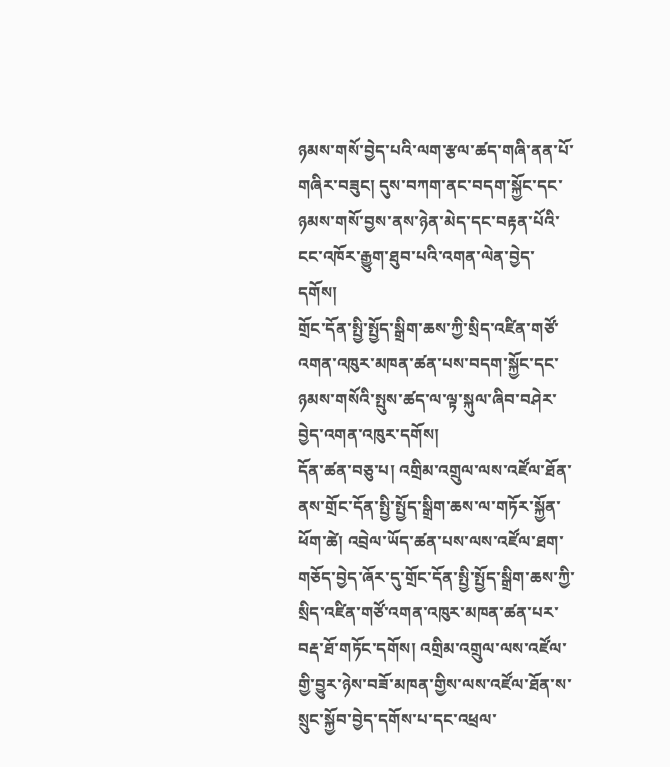ཉམས་གསོ་བྱེད་པའི་ལག་རྩལ་ཚད་གཞི་ནན་པོ་གཞིར་བཟུང། དུས་བཀག་ནང་བདག་སྐྱོང་དང་ཉམས་གསོ་བྱས་ནས་ཉེན་མེད་དང་བརྟན་པོའི་ངང་འཁོར་རྒྱུག་ཐུབ་པའི་འགན་ལེན་བྱེད་དགོས།
གྲོང་དོན་སྤྱི་སྤྱོད་སྒྲིག་ཆས་ཀྱི་སྲིད་འཛིན་གཙོ་འགན་འཁུར་མཁན་ཚན་པས་བདག་སྐྱོང་དང་ཉམས་གསོའི་སྤུས་ཚད་ལ་ལྟ་སྐུལ་ཞིབ་བཤེར་བྱེད་འགན་འཁུར་དགོས།
དོན་ཚན་བཅུ་པ། འགྲིམ་འགྲུལ་ལས་འཛོལ་ཐོན་ནས་གྲོང་དོན་སྤྱི་སྤྱོད་སྒྲིག་ཆས་ལ་གཏོར་སྐྱོན་ཕོག་ཚེ། འབྲེལ་ཡོད་ཚན་པས་ལས་འཛོལ་ཐག་གཅོད་བྱེད་ཞོར་དུ་གྲོང་དོན་སྤྱི་སྤྱོད་སྒྲིག་ཆས་ཀྱི་སྲིད་འཛིན་གཙོ་འགན་འཁུར་མཁན་ཚན་པར་བརྡ་ཐོ་གཏོང་དགོས། འགྲིམ་འགྲུལ་ལས་འཛོལ་གྱི་བྱུར་ཉེས་བཟོ་མཁན་གྱིས་ལས་འཛོལ་ཐོན་ས་སྲུང་སྐྱོབ་བྱེད་དགོས་པ་དང་འཕྲལ་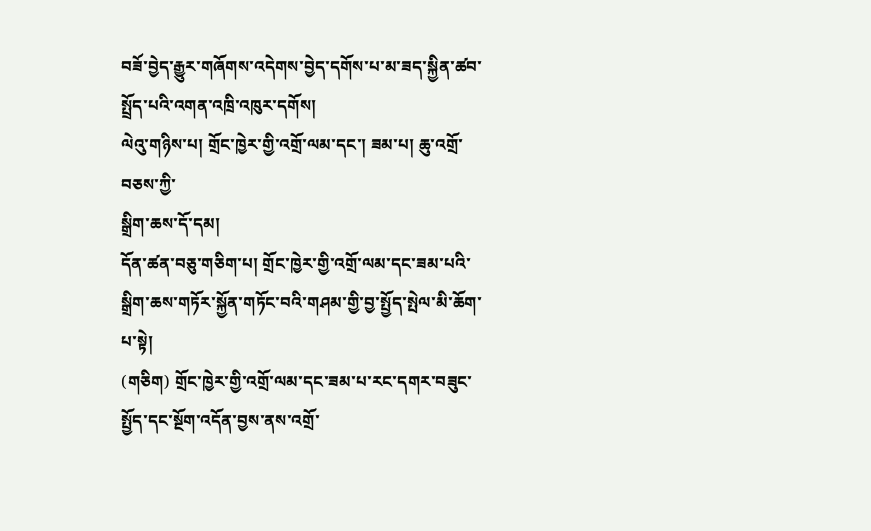བཟོ་བྱེད་རྒྱུར་གཞོགས་འདེགས་བྱེད་དགོས་པ་མ་ཟད་སྐྱིན་ཚབ་སྤྲོད་པའི་འགན་འཁྲི་འཁུར་དགོས།
ལེའུ་གཉིས་པ། གྲོང་ཁྱེར་གྱི་འགྲོ་ལམ་དང་། ཟམ་པ། ཆུ་འགྲོ་བཅས་ཀྱི་
སྒྲིག་ཆས་དོ་དམ།
དོན་ཚན་བཅུ་གཅིག་པ། གྲོང་ཁྱེར་གྱི་འགྲོ་ལམ་དང་ཟམ་པའི་སྒྲིག་ཆས་གཏོར་སྐྱོན་གཏོང་བའི་གཤམ་གྱི་བྱ་སྤྱོད་སྤེལ་མི་ཆོག་པ་སྟེ།
(གཅིག) གྲོང་ཁྱེར་གྱི་འགྲོ་ལམ་དང་ཟམ་པ་རང་དགར་བཟུང་སྤྱོད་དང་སྔོག་འདོན་བྱས་ནས་འགྲོ་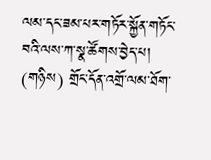ལམ་དང་ཟམ་པར་གཏོར་སྐྱོན་གཏོང་བའི་ལས་ཀ་སྣ་ཚོགས་བྱེད་པ།
(གཉིས) གྲོང་དོན་འགྲོ་ལམ་ཐོག་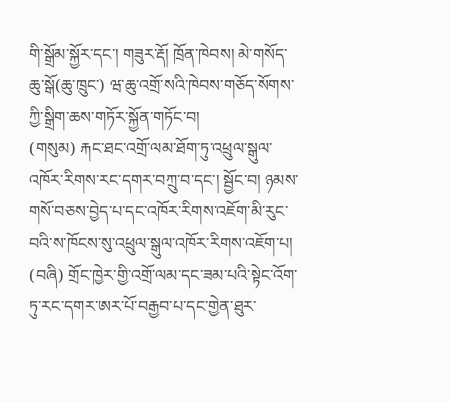གི་སྒྲོམ་སྐྱོར་དང་། གཟུར་རྡོ། ཁྲོན་ཁེབས། མེ་གསོད་ཆུ་སྒོ(ཆུ་ཁྲུང་) ཝ་ཆུ་འགྲོ་སའི་ཁེབས་གཅོད་སོགས་ཀྱི་སྒྲིག་ཆས་གཏོར་སྐྱོན་གཏོང་བ།
(གསུམ) རྐང་ཐང་འགྲོ་ལམ་ཐོག་ཏུ་འཕྲུལ་སྒུལ་འཁོར་རིགས་རང་དགར་བཀྲུ་བ་དང་། སྦྱོང་བ། ཉམས་གསོ་བཅས་བྱེད་པ་དང་འཁོར་རིགས་འཇོག་མི་རུང་བའི་ས་ཁོངས་སུ་འཕྲུལ་སྒུལ་འཁོར་རིགས་འཇོག་པ།
(བཞི) གྲོང་ཁྱེར་གྱི་འགྲོ་ལམ་དང་ཟམ་པའི་སྟེང་འོག་ཏུ་རང་དགར་ཨར་པོ་བརྒྱབ་པ་དང་གྱེན་ཐུར་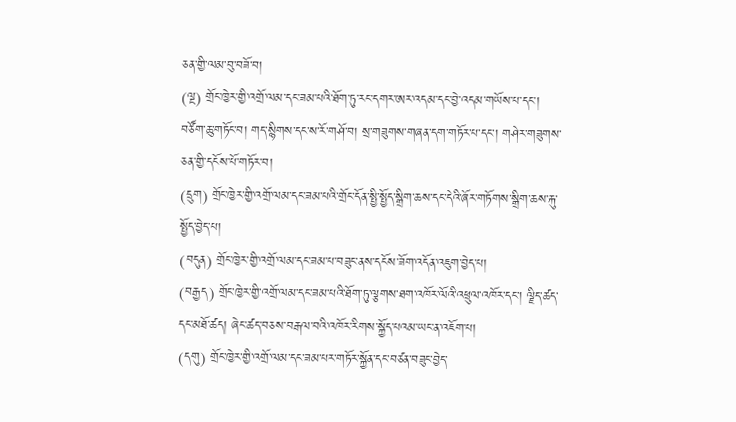ཅན་གྱི་ལམ་བུ་བཟོ་བ།
(ལྔ) གྲོང་ཁྱེར་གྱི་འགྲོ་ལམ་དང་ཟམ་པའི་ཐོག་ཏུ་རང་དགར་ཨར་འདམ་དང་བྱེ་འདམ་གཡོས་པ་དང་། བཙོག་ཆུ་གཏོང་བ། གད་སྙིགས་དང་ས་རོ་གཤོ་བ། སྲ་གཟུགས་གཞན་དག་གཏོར་པ་དང་། གཤེར་གཟུགས་ཅན་གྱི་དངོས་པོ་གཏོར་བ།
(དྲུག) གྲོང་ཁྱེར་གྱི་འགྲོ་ལམ་དང་ཟམ་པའི་གྲོང་དོན་སྤྱི་སྤྱོད་སྒྲིག་ཆས་དང་དེའི་ཞོར་གཏོགས་སྒྲིག་ཆས་རྐུ་སྤྱོད་བྱེད་པ།
(བདུན) གྲོང་ཁྱེར་གྱི་འགྲོ་ལམ་དང་ཟམ་པ་བཟུང་ནས་དངོས་ཟོག་འདོན་འཇུག་བྱེད་པ།
(བརྒྱད) གྲོང་ཁྱེར་གྱི་འགྲོ་ལམ་དང་ཟམ་པའི་ཐོག་ཏུ་ལྕགས་ཐག་འཁོར་ལོའི་འཕྲུལ་འཁོར་དང་། ལྗིད་ཚད་དང་མཐོ་ཚད། ཞེང་ཚད་བཅས་བརྒལ་བའི་འཁོར་རིགས་སྐྱོད་པའམ་ཡང་ན་འཇོག་པ།
(དགུ) གྲོང་ཁྱེར་གྱི་འགྲོ་ལམ་དང་ཟམ་པར་གཏོར་སྐྱོན་དང་བཙན་བཟུང་བྱེད་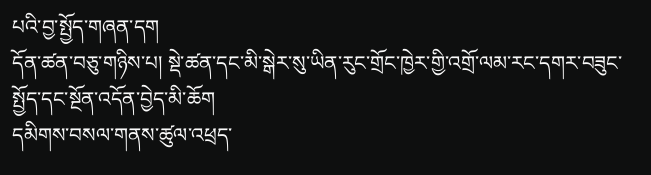པའི་བྱ་སྤྱོད་གཞན་དག
དོན་ཚན་བཅུ་གཉིས་པ། སྡེ་ཚན་དང་མི་སྒེར་སུ་ཡིན་རུང་གྲོང་ཁྱེར་གྱི་འགྲོ་ལམ་རང་དགར་བཟུང་སྤྱོད་དང་སྔོན་འདོན་བྱེད་མི་ཆོག
དམིགས་བསལ་གནས་ཚུལ་འཕྲད་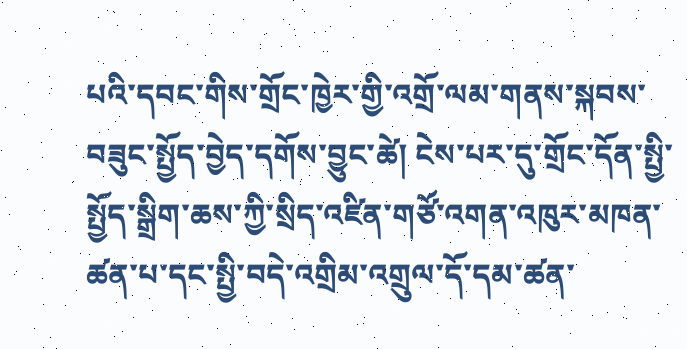པའི་དབང་གིས་གྲོང་ཁྱེར་གྱི་འགྲོ་ལམ་གནས་སྐབས་བཟུང་སྤྱོད་བྱེད་དགོས་བྱུང་ཚེ། ངེས་པར་དུ་གྲོང་དོན་སྤྱི་སྤྱོད་སྒྲིག་ཆས་ཀྱི་སྲིད་འཛིན་གཙོ་འགན་འཁུར་མཁན་ཚན་པ་དང་སྤྱི་བདེ་འགྲིམ་འགྲུལ་དོ་དམ་ཚན་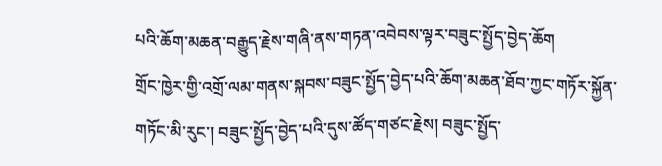པའི་ཆོག་མཆན་བརྒྱུད་རྗེས་གཞི་ནས་གཏན་འབེབས་ལྟར་བཟུང་སྤྱོད་བྱེད་ཆོག
གྲོང་ཁྱེར་གྱི་འགྲོ་ལམ་གནས་སྐབས་བཟུང་སྤྱོད་བྱེད་པའི་ཆོག་མཆན་ཐོབ་ཀྱང་གཏོར་སྐྱོན་གཏོང་མི་རུང་། བཟུང་སྤྱོད་བྱེད་པའི་དུས་ཚོད་གཙང་རྗེས། བཟུང་སྤྱོད་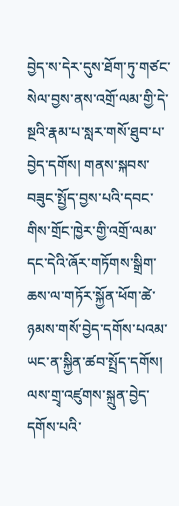བྱེད་ས་དེར་དུས་ཐོག་ཏུ་གཙང་སེལ་བྱས་ནས་འགྲོ་ལམ་གྱི་དེ་སྔའི་རྣམ་པ་སླར་གསོ་ཐུབ་པ་བྱེད་དགོས། གནས་སྐབས་བཟུང་སྤྱོད་བྱས་པའི་དབང་གིས་གྲོང་ཁྱེར་གྱི་འགྲོ་ལམ་དང་དེའི་ཞོར་གཏོགས་སྒྲིག་ཆས་ལ་གཏོར་སྐྱོན་ཕོག་ཚེ་ཉམས་གསོ་བྱེད་དགོས་པའམ་ཡང་ན་སྐྱིན་ཚབ་སྤྲོད་དགོས།
ལས་གྲྭ་འཛུགས་སྐྲུན་བྱེད་དགོས་པའི་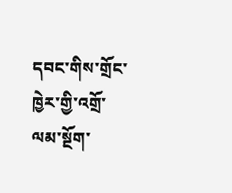དབང་གིས་གྲོང་ཁྱེར་གྱི་འགྲོ་ལམ་སྔོག་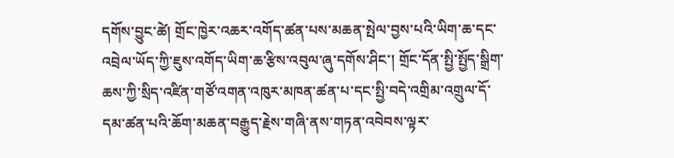དགོས་བྱུང་ཚེ། གྲོང་ཁྱེར་འཆར་འགོད་ཚན་པས་མཆན་སྤེལ་བྱས་པའི་ཡིག་ཆ་དང་འབྲེལ་ཡོད་ཀྱི་ཇུས་འགོད་ཡིག་ཆ་རྩིས་འབུལ་ཞུ་དགོས་ཤིང་། གྲོང་དོན་སྤྱི་སྤྱོད་སྒྲིག་ཆས་ཀྱི་སྲིད་འཛིན་གཙོ་འགན་འཁུར་མཁན་ཚན་པ་དང་སྤྱི་བདེ་འགྲིམ་འགྲུལ་དོ་དམ་ཚན་པའི་ཆོག་མཆན་བརྒྱུད་རྗེས་གཞི་ནས་གཏན་འབེབས་ལྟར་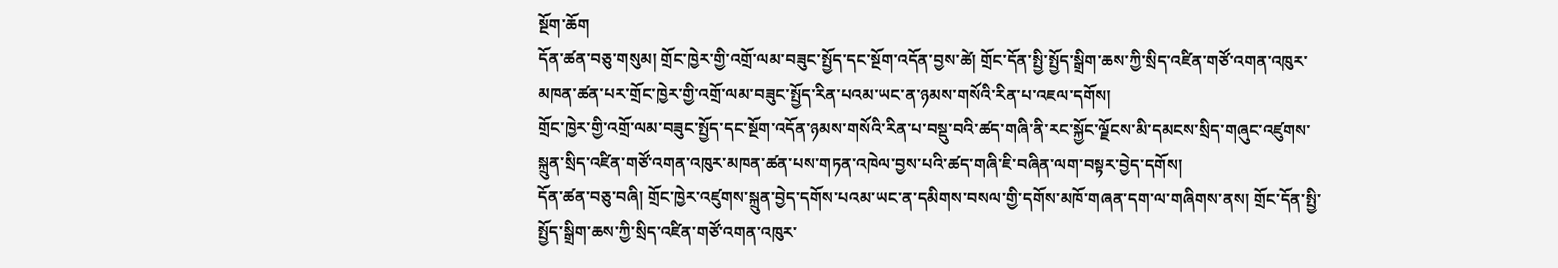སྔོག་ཆོག
དོན་ཚན་བཅུ་གསུམ། གྲོང་ཁྱེར་གྱི་འགྲོ་ལམ་བཟུང་སྤྱོད་དང་སྔོག་འདོན་བྱས་ཚེ། གྲོང་དོན་སྤྱི་སྤྱོད་སྒྲིག་ཆས་ཀྱི་སྲིད་འཛིན་གཙོ་འགན་འཁུར་མཁན་ཚན་པར་གྲོང་ཁྱེར་གྱི་འགྲོ་ལམ་བཟུང་སྤྱོད་རིན་པའམ་ཡང་ན་ཉམས་གསོའི་རིན་པ་འཇལ་དགོས།
གྲོང་ཁྱེར་གྱི་འགྲོ་ལམ་བཟུང་སྤྱོད་དང་སྔོག་འདོན་ཉམས་གསོའི་རིན་པ་བསྡུ་བའི་ཚད་གཞི་ནི་རང་སྐྱོང་ལྗོངས་མི་དམངས་སྲིད་གཞུང་འཛུགས་སྐྲུན་སྲིད་འཛིན་གཙོ་འགན་འཁུར་མཁན་ཚན་པས་གཏན་འཁེལ་བྱས་པའི་ཚད་གཞི་ཇི་བཞིན་ལག་བསྟར་བྱེད་དགོས།
དོན་ཚན་བཅུ་བཞི། གྲོང་ཁྱེར་འཛུགས་སྐྲུན་བྱེད་དགོས་པའམ་ཡང་ན་དམིགས་བསལ་གྱི་དགོས་མཁོ་གཞན་དག་ལ་གཞིགས་ནས། གྲོང་དོན་སྤྱི་སྤྱོད་སྒྲིག་ཆས་ཀྱི་སྲིད་འཛིན་གཙོ་འགན་འཁུར་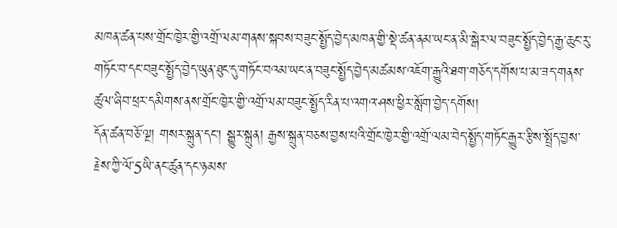མཁན་ཚན་པས་གྲོང་ཁྱེར་གྱི་འགྲོ་ལམ་གནས་སྐབས་བཟུང་སྤྱོད་བྱེད་མཁན་གྱི་སྡེ་ཚན་ནམ་ཡང་ན་མི་སྒེར་ལ་བཟུང་སྤྱོད་བྱེད་རྒྱ་ཆུང་རུ་གཏོང་བ་དང་བཟུང་སྤྱོད་བྱེད་ཡུན་ཐུང་དུ་གཏོང་བའམ་ཡང་ན་བཟུང་སྤྱོད་བྱེད་མཚམས་འཇོག་རྒྱུའི་ཐག་གཅོད་དགོས་པ་མ་ཟད་གནས་ཚུལ་ཞིབ་ཕྲར་དམིགས་ནས་གྲོང་ཁྱེར་གྱི་འགྲོ་ལམ་བཟུང་སྤྱོད་རིན་པ་འགའ་ཤས་ཕྱིར་སློག་བྱེད་དགོས།
དོན་ཚན་བཅོ་ལྔ། གསར་སྐྲུན་དང་། སྒྱུར་སྐྲུན། རྒྱས་སྐྲུན་བཅས་བྱས་པའི་གྲོང་ཁྱེར་གྱི་འགྲོ་ལམ་བེད་སྤྱོད་གཏོང་རྒྱུར་རྩིས་སྤྲོད་བྱས་རྗེས་ཀྱི་ལོ་5ཡི་ནང་ཚུན་དང་ཉམས་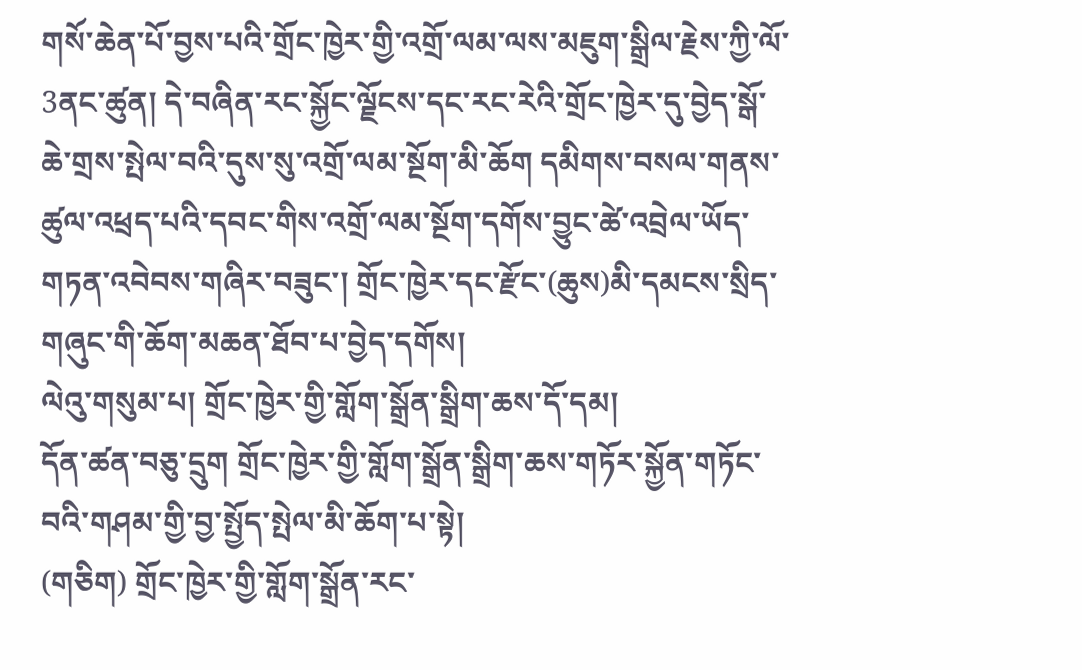གསོ་ཆེན་པོ་བྱས་པའི་གྲོང་ཁྱེར་གྱི་འགྲོ་ལམ་ལས་མཇུག་སྒྲིལ་རྗེས་ཀྱི་ལོ་3ནང་ཚུན། དེ་བཞིན་རང་སྐྱོང་ལྗོངས་དང་རང་རེའི་གྲོང་ཁྱེར་དུ་བྱེད་སྒོ་ཆེ་གྲས་སྤེལ་བའི་དུས་སུ་འགྲོ་ལམ་སྔོག་མི་ཆོག དམིགས་བསལ་གནས་ཚུལ་འཕྲད་པའི་དབང་གིས་འགྲོ་ལམ་སྔོག་དགོས་བྱུང་ཚེ་འབྲེལ་ཡོད་གཏན་འབེབས་གཞིར་བཟུང་། གྲོང་ཁྱེར་དང་རྫོང་(ཆུས)མི་དམངས་སྲིད་གཞུང་གི་ཆོག་མཆན་ཐོབ་པ་བྱེད་དགོས།
ལེའུ་གསུམ་པ། གྲོང་ཁྱེར་གྱི་གློག་སྒྲོན་སྒྲིག་ཆས་དོ་དམ།
དོན་ཚན་བཅུ་དྲུག གྲོང་ཁྱེར་གྱི་གློག་སྒྲོན་སྒྲིག་ཆས་གཏོར་སྐྱོན་གཏོང་བའི་གཤམ་གྱི་བྱ་སྤྱོད་སྤེལ་མི་ཆོག་པ་སྟེ།
(གཅིག) གྲོང་ཁྱེར་གྱི་གློག་སྒྲོན་རང་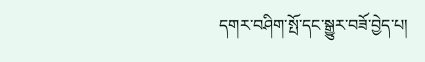དགར་བཤིག་སྤོ་དང་སྒྱུར་བཟོ་བྱེད་པ།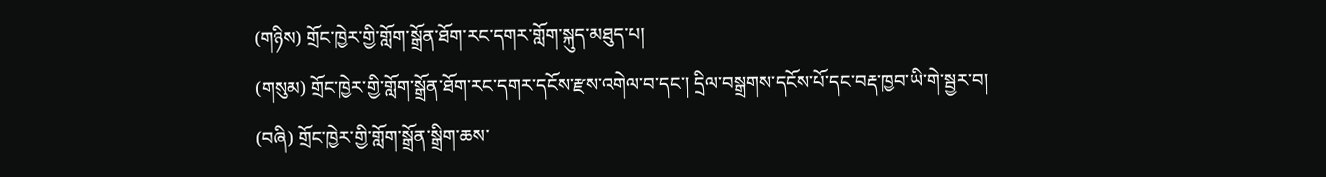(གཉིས) གྲོང་ཁྱེར་གྱི་གློག་སྒྲོན་ཐོག་རང་དགར་གློག་སྐུད་མཐུད་པ།
(གསུམ) གྲོང་ཁྱེར་གྱི་གློག་སྒྲོན་ཐོག་རང་དགར་དངོས་རྫས་འགེལ་བ་དང་། དྲིལ་བསྒྲགས་དངོས་པོ་དང་བརྡ་ཁྱབ་ཡི་གེ་སྦྱར་བ།
(བཞི) གྲོང་ཁྱེར་གྱི་གློག་སྒྲོན་སྒྲིག་ཆས་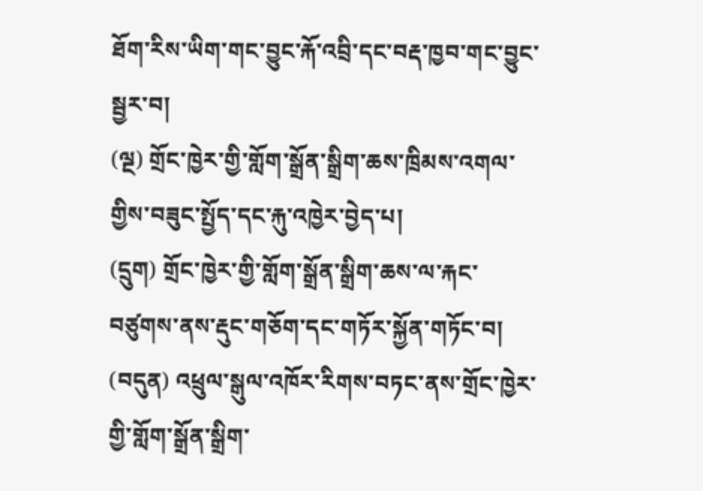ཐོག་རིས་ཡིག་གང་བྱུང་རྐོ་འབྲི་དང་བརྡ་ཁྱབ་གང་བྱུང་སྦྱར་བ།
(ལྔ) གྲོང་ཁྱེར་གྱི་གློག་སྒྲོན་སྒྲིག་ཆས་ཁྲིམས་འགལ་གྱིས་བཟུང་སྤྱོད་དང་རྐུ་འཁྱེར་བྱེད་པ།
(དྲུག) གྲོང་ཁྱེར་གྱི་གློག་སྒྲོན་སྒྲིག་ཆས་ལ་རྐང་བཙུགས་ནས་རྡུང་གཅོག་དང་གཏོར་སྐྱོན་གཏོང་བ།
(བདུན) འཕྲུལ་སྒུལ་འཁོར་རིགས་བཏང་ནས་གྲོང་ཁྱེར་གྱི་གློག་སྒྲོན་སྒྲིག་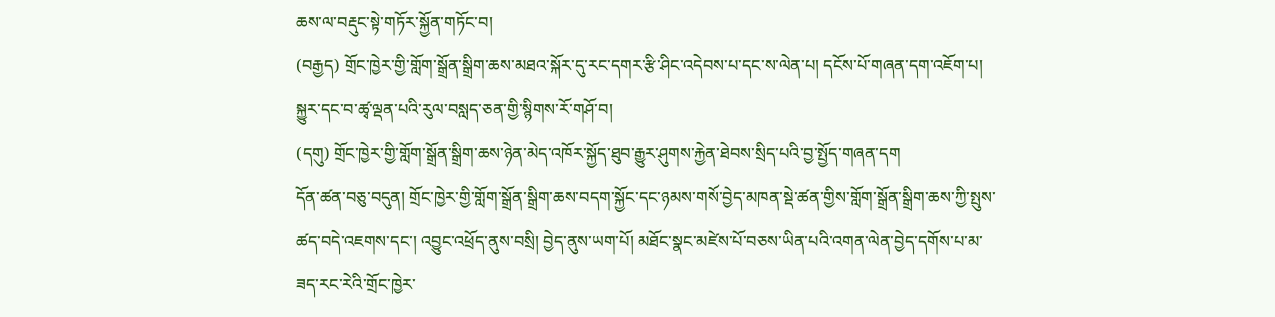ཆས་ལ་བརྡུང་སྟེ་གཏོར་སྐྱོན་གཏོང་བ།
(བརྒྱད) གྲོང་ཁྱེར་གྱི་གློག་སྒྲོན་སྒྲིག་ཆས་མཐའ་སྐོར་དུ་རང་དགར་རྩི་ཤིང་འདེབས་པ་དང་ས་ལེན་པ། དངོས་པོ་གཞན་དག་འཇོག་པ། སྐྱུར་དང་བ་ཚྭ་ལྡན་པའི་རུལ་བསླད་ཅན་གྱི་སྙིགས་རོ་གཤོ་བ།
(དགུ) གྲོང་ཁྱེར་གྱི་གློག་སྒྲོན་སྒྲིག་ཆས་ཉེན་མེད་འཁོར་སྐྱོད་ཐུབ་རྒྱུར་ཤུགས་རྐྱེན་ཐེབས་སྲིད་པའི་བྱ་སྤྱོད་གཞན་དག
དོན་ཚན་བཅུ་བདུན། གྲོང་ཁྱེར་གྱི་གློག་སྒྲོན་སྒྲིག་ཆས་བདག་སྐྱོང་དང་ཉམས་གསོ་བྱེད་མཁན་སྡེ་ཚན་གྱིས་གློག་སྒྲོན་སྒྲིག་ཆས་ཀྱི་སྤུས་ཚད་བདེ་འཇགས་དང་། འབྱུང་འཕྲོད་ནུས་བསྲི། བྱེད་ནུས་ཡག་པོ། མཐོང་སྣང་མཛེས་པོ་བཅས་ཡིན་པའི་འགན་ལེན་བྱེད་དགོས་པ་མ་ཟད་རང་རེའི་གྲོང་ཁྱེར་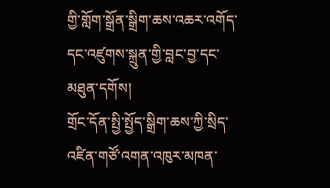གྱི་གློག་སྒྲོན་སྒྲིག་ཆས་འཆར་འགོད་དང་འཛུགས་སྐྲུན་གྱི་བླང་བྱ་དང་མཐུན་དགོས།
གྲོང་དོན་སྤྱི་སྤྱོད་སྒྲིག་ཆས་ཀྱི་སྲིད་འཛིན་གཙོ་འགན་འཁུར་མཁན་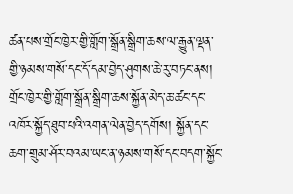ཚན་པས་གྲོང་ཁྱེར་གྱི་གློག་སྒྲོན་སྒྲིག་ཆས་ལ་རྒྱུན་ལྡན་གྱི་ཉམས་གསོ་དང་དོ་དམ་བྱེད་ཤུགས་ཆེ་རུ་བཏང་ནས། གྲོང་ཁྱེར་གྱི་གློག་སྒྲོན་སྒྲིག་ཆས་སྐྱོན་མེད་ཆ་ཚང་དང་འཁོར་སྐྱོད་ཐུབ་པའི་འགན་ལེན་བྱེད་དགོས། སྐྱོན་དང་ཆག་གྲུམ་ཤོར་བའམ་ཡང་ན་ཉམས་གསོ་དང་བདག་སྐྱོང་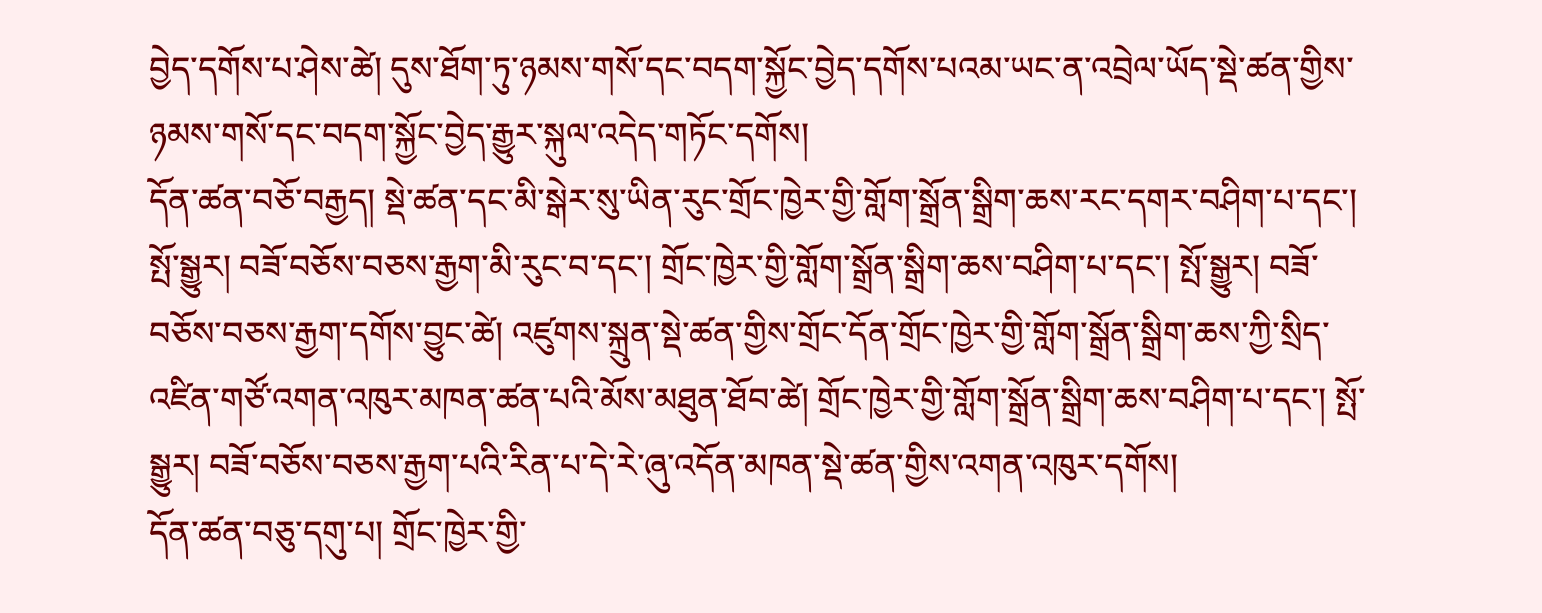བྱེད་དགོས་པ་ཤེས་ཚེ། དུས་ཐོག་ཏུ་ཉམས་གསོ་དང་བདག་སྐྱོང་བྱེད་དགོས་པའམ་ཡང་ན་འབྲེལ་ཡོད་སྡེ་ཚན་གྱིས་ཉམས་གསོ་དང་བདག་སྐྱོང་བྱེད་རྒྱུར་སྐུལ་འདེད་གཏོང་དགོས།
དོན་ཚན་བཅོ་བརྒྱད། སྡེ་ཚན་དང་མི་སྒེར་སུ་ཡིན་རུང་གྲོང་ཁྱེར་གྱི་གློག་སྒྲོན་སྒྲིག་ཆས་རང་དགར་བཤིག་པ་དང་། སྤོ་སྒྱུར། བཟོ་བཅོས་བཅས་རྒྱག་མི་རུང་བ་དང་། གྲོང་ཁྱེར་གྱི་གློག་སྒྲོན་སྒྲིག་ཆས་བཤིག་པ་དང་། སྤོ་སྒྱུར། བཟོ་བཅོས་བཅས་རྒྱག་དགོས་བྱུང་ཚེ། འཛུགས་སྐྲུན་སྡེ་ཚན་གྱིས་གྲོང་དོན་གྲོང་ཁྱེར་གྱི་གློག་སྒྲོན་སྒྲིག་ཆས་ཀྱི་སྲིད་འཛིན་གཙོ་འགན་འཁུར་མཁན་ཚན་པའི་མོས་མཐུན་ཐོབ་ཚེ། གྲོང་ཁྱེར་གྱི་གློག་སྒྲོན་སྒྲིག་ཆས་བཤིག་པ་དང་། སྤོ་སྒྱུར། བཟོ་བཅོས་བཅས་རྒྱག་པའི་རིན་པ་དེ་རེ་ཞུ་འདོན་མཁན་སྡེ་ཚན་གྱིས་འགན་འཁུར་དགོས།
དོན་ཚན་བཅུ་དགུ་པ། གྲོང་ཁྱེར་གྱི་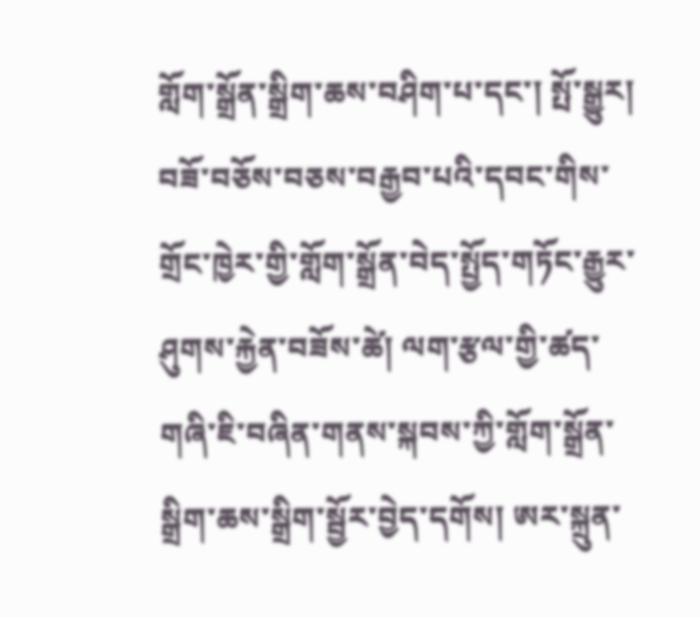གློག་སྒྲོན་སྒྲིག་ཆས་བཤིག་པ་དང་། སྤོ་སྒྱུར། བཟོ་བཅོས་བཅས་བརྒྱབ་པའི་དབང་གིས་གྲོང་ཁྱེར་གྱི་གློག་སྒྲོན་བེད་སྤྱོད་གཏོང་རྒྱུར་ཤུགས་རྐྱེན་བཟོས་ཚེ། ལག་རྩལ་གྱི་ཚད་གཞི་ཇི་བཞིན་གནས་སྐབས་ཀྱི་གློག་སྒྲོན་སྒྲིག་ཆས་སྒྲིག་སྦྱོར་བྱེད་དགོས། ཨར་སྐྲུན་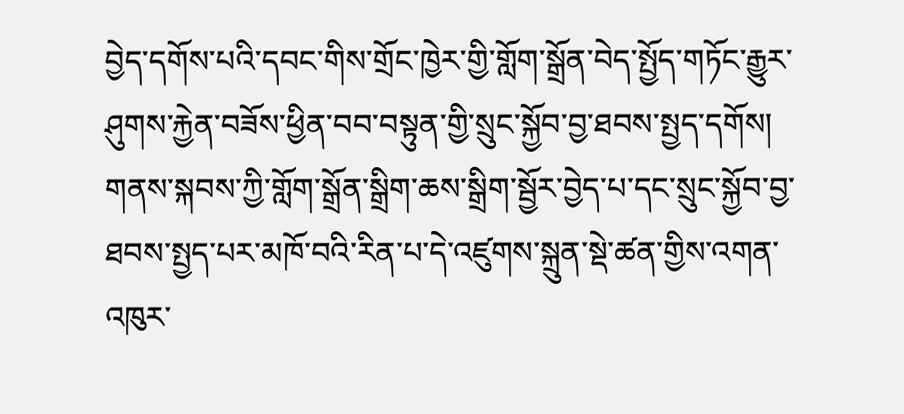བྱེད་དགོས་པའི་དབང་གིས་གྲོང་ཁྱེར་གྱི་གློག་སྒྲོན་བེད་སྤྱོད་གཏོང་རྒྱུར་ཤུགས་རྐྱེན་བཟོས་ཕྱིན་བབ་བསྟུན་གྱི་སྲུང་སྐྱོབ་བྱ་ཐབས་སྤྱད་དགོས།
གནས་སྐབས་ཀྱི་གློག་སྒྲོན་སྒྲིག་ཆས་སྒྲིག་སྦྱོར་བྱེད་པ་དང་སྲུང་སྐྱོབ་བྱ་ཐབས་སྤྱད་པར་མཁོ་བའི་རིན་པ་དེ་འཛུགས་སྐྲུན་སྡེ་ཚན་གྱིས་འགན་འཁུར་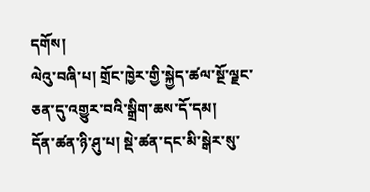དགོས།
ལེའུ་བཞི་པ། གྲོང་ཁྱེར་གྱི་སྐྱེད་ཚལ་སྔོ་ལྗང་ཅན་དུ་འགྱུར་བའི་སྒྲིག་ཆས་དོ་དམ།
དོན་ཚན་ཉི་ཤུ་པ། སྡེ་ཚན་དང་མི་སྒེར་སུ་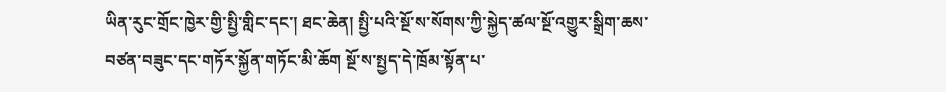ཡིན་རུང་གྲོང་ཁྱེར་གྱི་སྤྱི་གླིང་དང་། ཐང་ཆེན། སྤྱི་པའི་སྔོ་ས་སོགས་ཀྱི་སྐྱེད་ཚལ་སྔོ་འགྱུར་སྒྲིག་ཆས་བཙན་བཟུང་དང་གཏོར་སྐྱོན་གཏོང་མི་ཆོག སྔོ་ས་སྤྱད་དེ་ཁྲོམ་སྟོན་པ་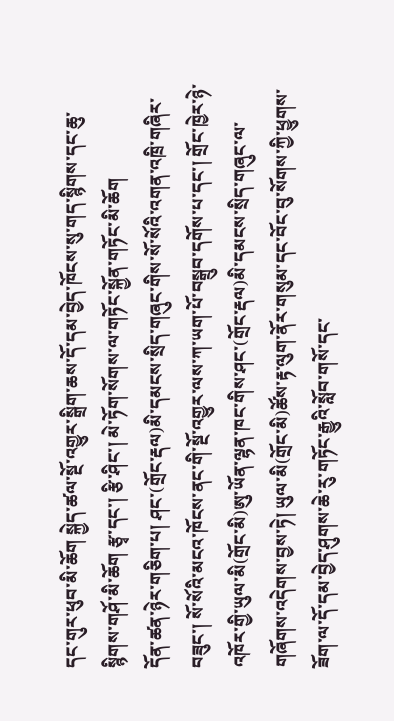དང་གུར་ཕུབ་མི་ཆོག སྐྱེད་ཚལ་སྔོ་འགྱུར་སྒྲིག་ཆས་དོ་དམ་བྱེད་ཁོངས་སུ་གད་སྙིགས་དང་ཆུ་སྙིགས་གཤོ་མི་ཆོག རྩྭ་དང་། རྩི་ཤིང་། མེ་ཏོག་སོགས་ལ་གཏོང་སྐྱོན་གཏོང་མི་ཆོག
དོན་ཚན་ཉེར་གཅིག་པ། ཤང་(གྲོང་རྡལ)མི་དམངས་སྲིད་གཞུང་གིས་སོ་སོའི་འགན་འཁྲི་གཞིར་བཟུང་། སོ་སོའི་མངའ་ཁོངས་ནང་གི་སྔོ་འགྱུར་ལས་ཀ་ཡག་པོ་བསྒྲུབ་དགོས་པ་དང་། གྲོང་ཁྱེར་ཉེ་འཁོར་གྱི་ཡུལ་མི(གྲོང་མི)ཨུ་ཡོན་ལྷན་ཁང་གིས་ཤང་(གྲོང་རྡལ)མི་དམངས་སྲིད་གཞུང་ལ་གཞོགས་འདེགས་བྱས་ཏེ། ཡུལ་མི(གྲོང་མི)ཚོས་རྟ་ལུག་ནོར་གསུམ་དང་བོང་བུ་སོགས་ཀྱི་ཕྱུགས་ཟོག་ལ་དོ་དམ་བྱེད་ཤུགས་ཆེ་རུ་གཏོང་རྒྱུའི་སློབ་གསོ་དང་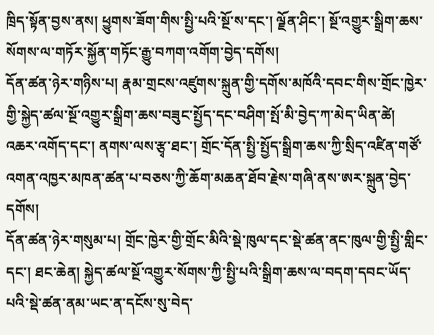ཁྲིད་སྟོན་བྱས་ནས། ཕྱུགས་ཟོག་གིས་སྤྱི་པའི་སྔོ་ས་དང་། ལྗོན་ཤིང་། སྔོ་འགྱུར་སྒྲིག་ཆས་སོགས་ལ་གཏོར་སྐྱོན་གཏོང་རྒྱུ་བཀག་འགོག་བྱེད་དགོས།
དོན་ཚན་ཉེར་གཉིས་པ། རྣམ་གྲངས་འཛུགས་སྐྲུན་གྱི་དགོས་མཁོའི་དབང་གིས་གྲོང་ཁྱེར་གྱི་སྐྱེད་ཚལ་སྔོ་འགྱུར་སྒྲིག་ཆས་བཟུང་སྤྱོད་དང་བཤིག་སྤོ་མི་བྱེད་ཀ་མེད་ཡིན་ཚེ། འཆར་འགོད་དང་། ནགས་ལས་རྩྭ་ཐང་། གྲོང་དོན་སྤྱི་སྤྱོད་སྒྲིག་ཆས་ཀྱི་སྲིད་འཛིན་གཙོ་འགན་འཁྱར་མཁན་ཚན་པ་བཅས་ཀྱི་ཆོག་མཆན་ཐོབ་རྗེས་གཞི་ནས་ཨར་སྐྲུན་བྱེད་དགོས།
དོན་ཚན་ཉེར་གསུམ་པ། གྲོང་ཁྱེར་གྱི་གྲོང་མིའི་སྡེ་ཁུལ་དང་སྡེ་ཚན་ནང་ཁུལ་གྱི་སྤྱི་གླིང་དང་། ཐང་ཆེན། སྐྱེད་ཚལ་སྔོ་འགྱུར་སོགས་ཀྱི་སྤྱི་པའི་སྒྲིག་ཆས་ལ་བདག་དབང་ཡོད་པའི་སྡེ་ཚན་ནམ་ཡང་ན་དངོས་སུ་བེད་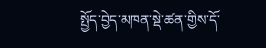སྤྱོད་བྱེད་མཁན་སྡེ་ཚན་གྱིས་དོ་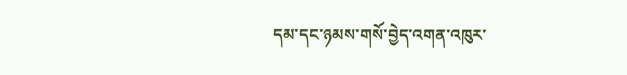དམ་དང་ཉམས་གསོ་བྱེད་འགན་འཁུར་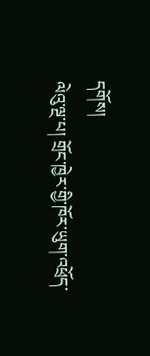དགོས།
ལེའུ་ལྔ་པ། གྲོང་ཁྱེར་གྱི་ཁོར་ཡུག་འཕྲོད་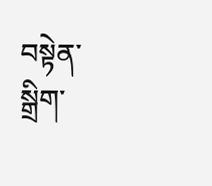བསྟེན་སྒྲིག་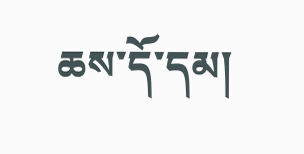ཆས་དོ་དམ།